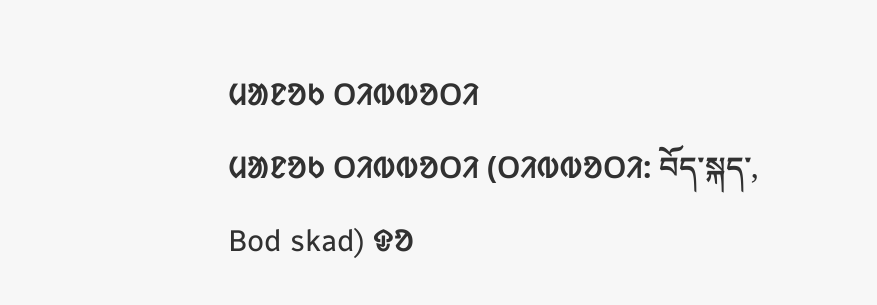ᱢᱟᱱᱚᱠ ᱛᱤᱵᱵᱚᱛᱤ
ᱢᱟᱱᱚᱠ ᱛᱤᱵᱵᱚᱛᱤ (ᱛᱤᱵᱵᱚᱛᱤ: བོད་སྐད་, Bod skad) ᱫᱚ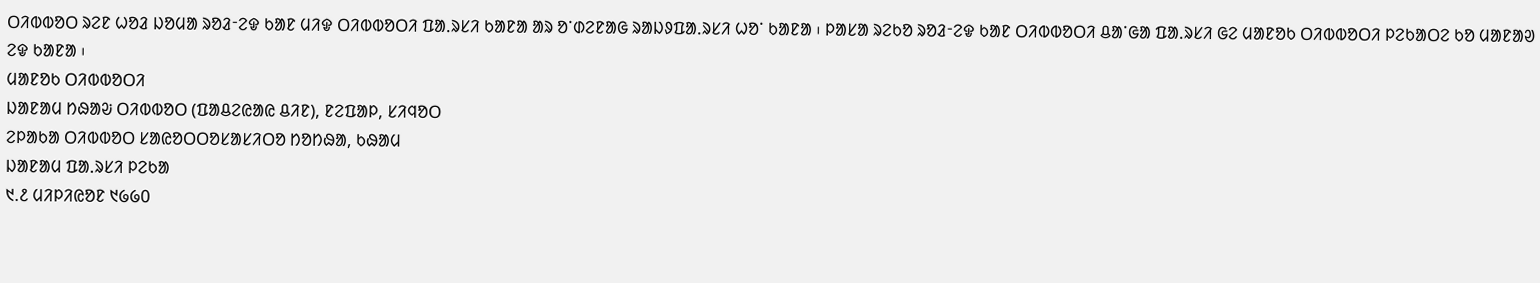ᱛᱤᱵᱵᱚᱛ ᱨᱮᱱ ᱦᱚᱲ ᱡᱚᱢᱟ ᱨᱚᱲᱼᱮᱫ ᱠᱟᱱ ᱢᱤᱫ ᱛᱤᱵᱵᱚᱛᱤ ᱯᱟᱹᱨᱥᱤ ᱠᱟᱱᱟ ᱟᱨ ᱚᱸᱰᱮᱱᱟᱜ ᱨᱟᱡᱽᱯᱟᱹᱨᱥᱤ ᱦᱚᱸ ᱠᱟᱱᱟ ᱾ ᱞᱟᱥᱟ ᱨᱮᱠᱚ ᱨᱚᱲᱼᱮᱫ ᱠᱟᱱ ᱛᱤᱵᱵᱚᱛᱤ ᱪᱟᱸᱜᱟ ᱯᱟᱹᱨᱥᱤ ᱜᱮ ᱢᱟᱱᱚᱠ ᱛᱤᱵᱵᱚᱛᱤ ᱞᱮᱠᱟᱛᱮ ᱠᱚ ᱢᱟᱱᱟᱣ ᱮᱫ ᱠᱟᱱᱟ ᱾
ᱢᱟᱱᱚᱠ ᱛᱤᱵᱵᱚᱛᱤ
ᱡᱟᱱᱟᱢ ᱴᱷᱟᱶ ᱛᱤᱵᱵᱚᱛ (ᱯᱟᱪᱮᱭᱟᱭ ᱪᱤᱱ), ᱱᱮᱯᱟᱞ, ᱥᱤᱧᱚᱛ
ᱮᱞᱟᱠᱟ ᱛᱤᱵᱵᱚᱛ ᱥᱟᱭᱚᱛᱛᱚᱥᱟᱥᱤᱛᱚ ᱴᱚᱴᱷᱟ, ᱠᱷᱟᱢ
ᱡᱟᱱᱟᱢ ᱯᱟᱹᱨᱥᱤ ᱞᱮᱠᱟ
᱑.᱒ ᱢᱤᱞᱤᱭᱚᱱ ᱑᱙᱙᱐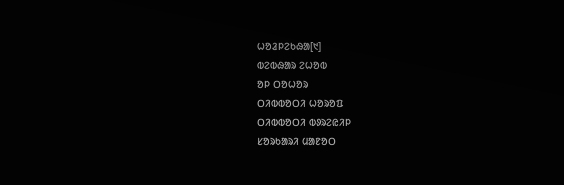ᱦᱚᱲᱞᱮᱠᱷᱟ[᱑]
ᱵᱮᱵᱷᱟᱨ ᱮᱦᱚᱵ
ᱚᱞ ᱛᱚᱦᱚᱨ
ᱛᱤᱵᱵᱚᱛᱤ ᱦᱚᱨᱚᱯ
ᱛᱤᱵᱵᱚᱛᱤ ᱵᱽᱨᱮᱭᱤᱞ
ᱥᱚᱨᱠᱟᱨᱤ ᱢᱟᱱᱚᱛ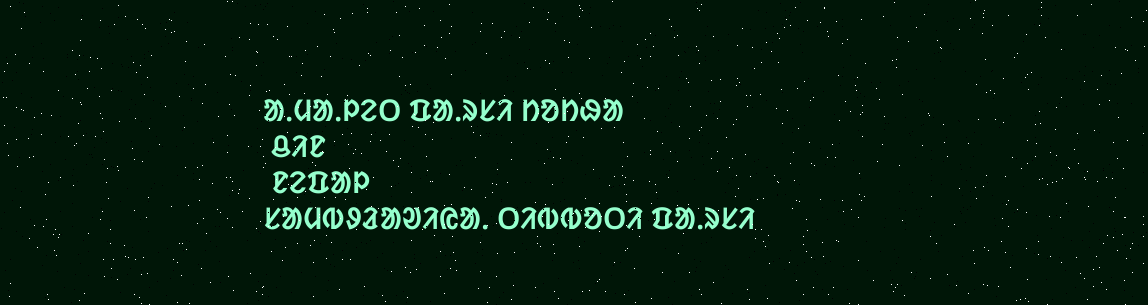ᱟᱹᱢᱟᱹᱞᱮᱛ ᱯᱟᱹᱨᱥᱤ ᱴᱚᱴᱷᱟ
 ᱪᱤᱱ
 ᱱᱮᱯᱟᱞ
ᱥᱟᱢᱵᱽᱲᱟᱣᱤᱭᱟᱹ ᱛᱤᱵᱵᱚᱛᱤ ᱯᱟᱹᱨᱥᱤ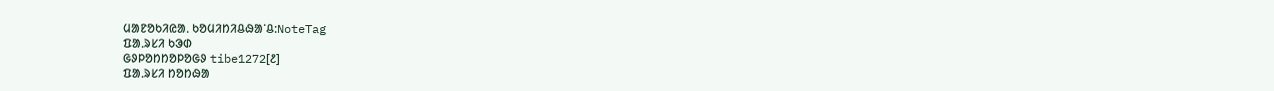ᱢᱟᱱᱚᱠᱤᱭᱟᱹ ᱠᱚᱢᱤᱴᱤᱪᱷᱟᱸᱪ:NoteTag
ᱯᱟᱹᱨᱥᱤ ᱠᱳᱰ
ᱜᱽᱞᱚᱴᱴᱚᱞᱚᱜᱽ tibe1272[᱒]
ᱯᱟᱹᱨᱥᱤ ᱴᱚᱴᱷᱟ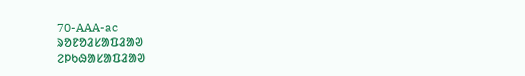70-AAA-ac
ᱨᱚᱱᱚᱲᱥᱟᱯᱲᱟᱣ
ᱮᱞᱠᱷᱟᱥᱟᱯᱲᱟᱣ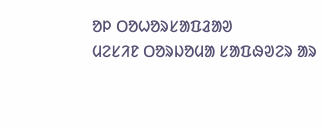ᱚᱞ ᱛᱚᱦᱚᱨᱥᱟᱯᱲᱟᱣ
ᱢᱮᱥᱤᱱ ᱛᱚᱨᱡᱚᱢᱟ ᱥᱟᱯᱷᱣᱮᱨ ᱟᱨ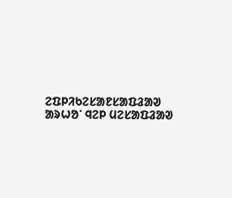ᱮᱯᱞᱤᱠᱮᱥᱟᱱᱥᱟᱯᱲᱟᱣ
ᱟᱨᱦᱚᱸ ᱧᱮᱞ ᱢᱮᱥᱟᱯᱲᱟᱣ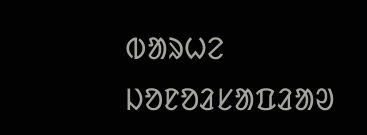ᱵᱟᱨᱦᱮ ᱡᱚᱱᱚᱲᱥᱟᱯᱲᱟᱣ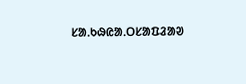ᱥᱟᱹᱠᱷᱭᱟᱹᱛᱥᱟᱯᱲᱟᱣ